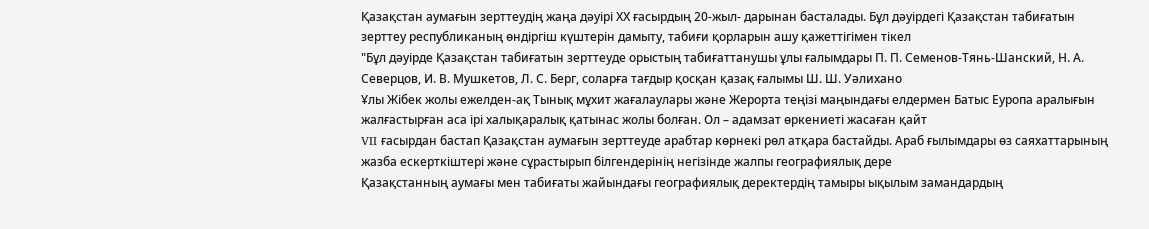Қазақстан аумағын зерттеудің жаңа дəуірі ХХ ғасырдың 20-жыл- дарынан басталады. Бұл дəуірдегі Қазақстан табиғатын зерттеу республиканың өндіргіш күштерін дамыту, табиғи қорларын ашу қажеттігімен тікел
"Бұл дəуірде Қазақстан табиғатын зерттеуде орыстың табиғаттанушы ұлы ғалымдары П. П. Семенов-Тянь-Шанский, Н. А. Северцов, И. В. Мушкетов, Л. С. Берг, соларға тағдыр қосқан қазақ ғалымы Ш. Ш. Уəлихано
Ұлы Жібек жолы ежелден-ақ Тынық мұхит жағалаулары жəне Жерорта теңізі маңындағы елдермен Батыс Еуропа аралығын жалғастырған аса ірі халықаралық қатынас жолы болған. Ол – адамзат өркениеті жасаған қайт
VII ғасырдан бастап Қазақстан аумағын зерттеуде арабтар көрнекі рөл атқара бастайды. Араб ғылымдары өз саяхаттарының жазба ескерткіштері жəне сұрастырып білгендерінің негізінде жалпы географиялық дере
Қазақстанның аумағы мен табиғаты жайындағы географиялық деректердің тамыры ықылым замандардың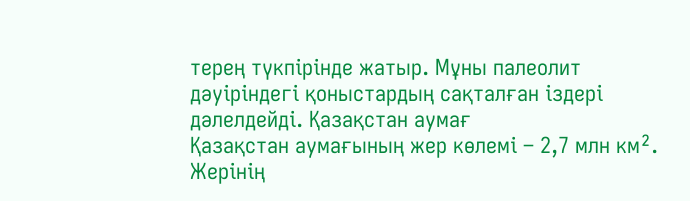терең түкпірінде жатыр. Мұны палеолит дəуіріндегі қоныстардың сақталған іздері дəлелдейді. Қазақстан аумағ
Қазақстан аумағының жер көлемі – 2,7 млн км². Жерінің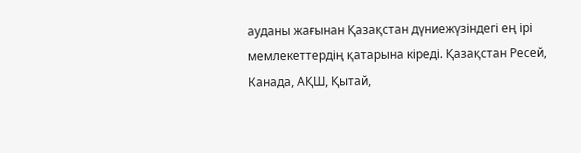ауданы жағынан Қазақстан дүниежүзіндегі ең ірі мемлекеттердің қатарына кіреді. Қазақстан Ресей, Канада, АҚШ, Қытай,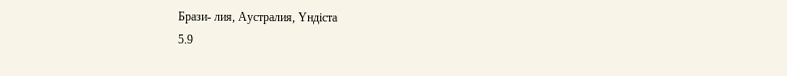Брази- лия, Аустралия, Үндіста
5.9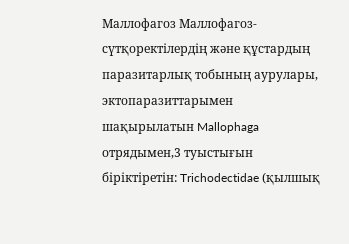Маллофагоз Маллофагоз- сүтқоректілердің және құстардың паразитарлық тобының аурулары, эктопаразиттарымен шақырылатын Mallophaga отрядымен,3 туыстығын біріктіретін: Trichodectidae (қылшық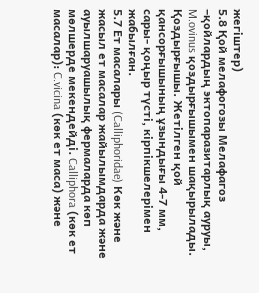жегіштер)
5.8 Қой мелафогозы Мелафагоз –қойлардың эктопаразитарлық ауруы, M.ovinus қоздырғышымен шақырылады. Қоздырғышы. Жетілген қой қансорғышының ұзындығы 4-7 мм, сары- қоңыр түсті, кірпікшелерімен жабылған.
5.7 Ет масалары (Calliphoridae) Көк және жасыл ет масалар жайылымдарда және ауылшаруашылық фермаларда көп мөлшерде мекендейді. Calliphora (көк ет масалар): C.vicina (көк ет маса) және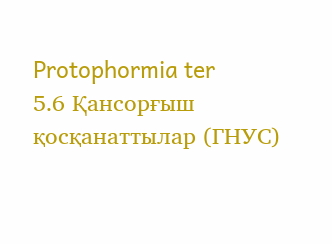Protophormia ter
5.6 Қансорғыш қосқанаттылар (ГНУС)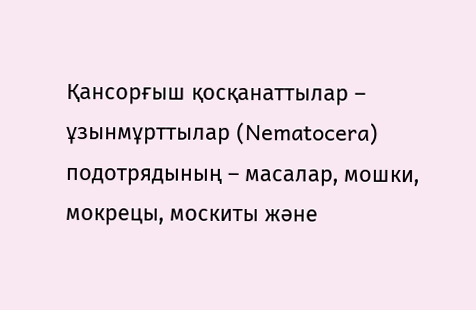Қансорғыш қосқанаттылар – ұзынмұрттылар (Nematocera) подотрядының – масалар, мошки, мокрецы, москиты және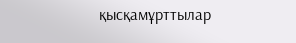қысқамұрттылар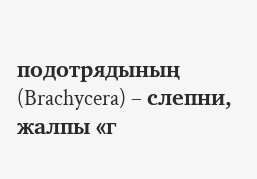подотрядының (Brachycera) – слепни, жалпы «г